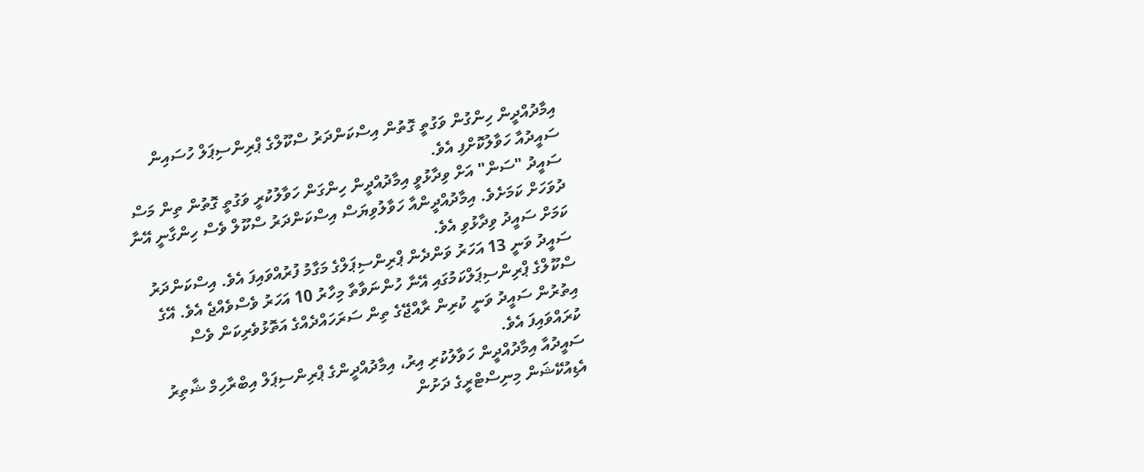އިމާދުއްދީން ހިންގުން ވަގުތީ ގޮތުން އިސްކަންދަރު ސްކޫލްގެ ޕްރިންސިޕަލް ހުސައިން ސައީދުއާ ހަވާލުކޮށްފި އެވެ.
ސައީދު "ސަން" އަށް ވިދާޅުވީ އިމާދުއްދީން ހިންގަން ހަވާލުކުރީ ވަގުތީ ގޮތުން ތިން މަސް ދުވަހަށް ކަމަށެވެ. އިމާދުއްދީންއާ ހަވާލުވިޔަސް އިސްކަންދަރު ސްކޫލް ވެސް ހިންގާނީ އޭނާ ކަމަށް ސައީދު ވިދާޅުވި އެވެ.
ސައީދު ވަނީ 13 އަހަރު ވަންދެން ޕްރިންސިޕަލްގެ މަގާމު ފުރުއްވައިފަ އެވެ. އިސްކަންދަރު ސްކޫލްގެ ޕްރިންސިޕަލްކަމުގައި އޭނާ ހުންނަވާތާ މިހާރު 10 އަހަރު ވެސްވެއްޖެ އެވެ. އޭގެ އިތުރުން ސައީދު ވަނީ ކުރިން ރާއްޖޭގެ ތިން ސަރަހައްދެއްގެ އަތޮޅުވެރިކަން ވެސް ކުރައްވައިފަ އެވެ.
ސައީދުއާ އިމާދުއްދީން ހަވާލުކުރި އިރު، އިމާދުއްދީންގެ ޕްރިންސިޕަލް އިބްރާހިމް ޝާތިރު އެޑިއުކޭޝަން މިނިސްޓްރީގެ ދަށުން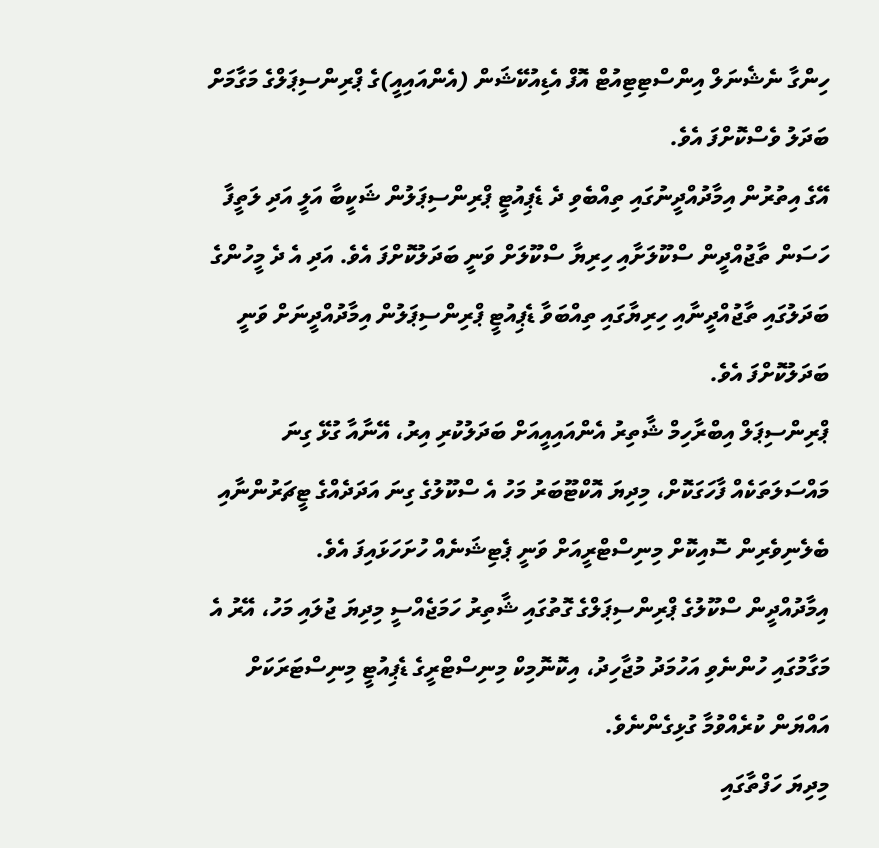ހިންގާ ނެޝެނަލް އިންސްޓިޓިއުޓް އޮފް އެޑިއުކޭޝަން (އެންއައިއީ)ގެ ޕްރިންސިޕަލްގެ މަގާމަށް ބަދަލު ވެސްކޮށްފަ އެވެ.
އޭގެ އިތުރުން އިމާދުއްދީނުގައި ތިއްބެވި ދެ ޑެޕިއުޓީ ޕްރިންސިޕަލުން ޝަކީބާ އަލީ އަދި ލަތީފާ ހަސަން ތާޖުއްދީން ސްކޫލަށާއި ހިރިޔާ ސްކޫލަށް ވަނީ ބަދަލުކޮށްފަ އެވެ. އަދި އެ ދެ މީހުންގެ ބަދަލުގައި ތާޖުއްދީނާއި ހިރިޔާގައި ތިއްބަވާ ޑެޕިއުޓީ ޕްރިންސިޕަލުން އިމާދުއްދީނަށް ވަނީ ބަދަލުކޮށްފަ އެވެ.
ޕްރިންސިޕަލް އިބްރާހިމް ޝާތިރު އެންއައިއީއަށް ބަދަލުކުރި އިރު، އޭނާއާ ގުޅޭ ގިނަ މައްސަލަތަކެއް ފާހަގަކޮށް، މިދިޔަ އޮކްޓޫބަރު މަހު އެ ސްކޫލުގެ ގިނަ އަދަދެއްގެ ޓީޗަރުންނާއި ބެލެނިވެރިން ސޮއިކޮށް މިނިސްޓްރީއަށް ވަނީ ޕެޓިޝަނެއް ހުށަހަޅައިފަ އެވެ.
އިމާދުއްދީން ސްކޫލުގެ ޕްރިންސިޕަލްގެ ގޮތުގައި ޝާތިރު ހަމަޖެއްސީ މިދިޔަ ޖުލައި މަހު، އޭރު އެ މަގާމުގައި ހުންނެވި އަހުމަދު މުޖާހިދު، އިކޮނޮމިކް މިނިސްޓްރީގެ ޑެޕިއުޓީ މިނިސްޓަރަކަށް އައްޔަން ކުރެއްވުމާ ގުޅިގެންނެވެ.
މިދިޔަ ހަފްތާގައި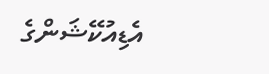އެޑިއުކޭޝަންގެ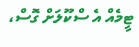ޓީމެއް އެ ސްކޫލަށް ގޮސް،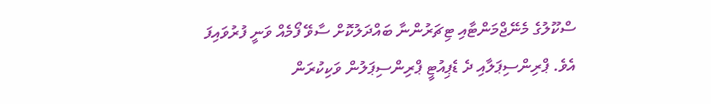ސްކޫލުގެ މެނޭޖްމަންޓާއި ޓިޗަރުންނާ ބައްދަލުކޮށް ސާވޭ ފޯމެއް ވަނީ ފުރުވައިފަ އެވެ. ޕްރިންސިޕަލާއި ދެ ޑެޕިއުޓީ ޕްރިންސިޕަލުން ވަކިކުރަން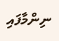ނިންމާފައި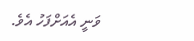ވަނީ އެއަށްފަހު އެވެ.